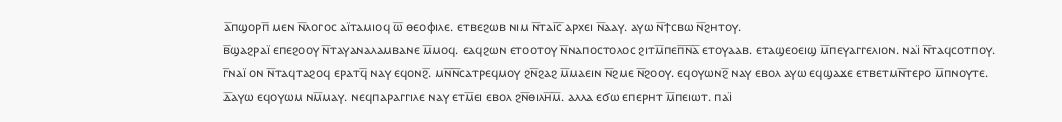ⲁ̅ⲡϣⲟⲣⲡ̅ ⲙⲉⲛ ⲛ̅ⲗⲟⲅⲟⲥ ⲁⲓ̈ⲧⲁⲙⲓⲟϥ ⲱ̅ ⲑⲉⲟⲫⲓⲗⲉ. ⲉⲧⲃⲉϩⲱⲃ ⲛⲓⲙ ⲛ̅ⲧⲁⲓ̅ⲥ̅ ⲁⲣⲭⲉⲓ ⲛ̅ⲁⲁⲩ. ⲁⲩⲱ ⲛ̅ϯⲥⲃⲱ ⲛ̅ϩⲏⲧⲟⲩ.
ⲃ̅ϣⲁϩⲣⲁⲓ̈ ⲉⲡⲉϩⲟⲟⲩ ⲛ̅ⲧⲁⲩⲁⲛⲁⲗⲁⲙⲃⲁⲛⲉ ⲙ̅ⲙⲟϥ. ⲉⲁϥϩⲱⲛ ⲉⲧⲟⲟⲧⲟⲩ ⲛ̅ⲛⲁⲡⲟⲥⲧⲟⲗⲟⲥ ϩⲓⲧⲙ̅ⲡⲉⲡ̅ⲛ̅ⲁ̅ ⲉⲧⲟⲩⲁⲁⲃ. ⲉⲧⲁϣⲉⲟⲉⲓϣ ⲙ̅ⲡⲉⲩⲁⲅⲅⲉⲗⲓⲟⲛ. ⲛⲁⲓ̈ ⲛ̅ⲧⲁϥⲥⲟⲧⲡⲟⲩ.
ⲅ̅ⲛⲁⲓ̈ ⲟⲛ ⲛ̅ⲧⲁϥⲧⲁϩⲟϥ ⲉⲣⲁⲧϥ̅ ⲛⲁⲩ ⲉϥⲟⲛϩ̅. ⲙⲛ̅ⲛ̅ⲥⲁⲧⲣⲉϥⲙⲟⲩ ϩⲛ̅ϩⲁϩ ⲙ̅ⲙⲁⲉⲓⲛ ⲛ̅ϩⲙⲉ ⲛ̅ϩⲟⲟⲩ. ⲉϥⲟⲩⲱⲛϩ̅ ⲛⲁⲩ ⲉⲃⲟⲗ ⲁⲩⲱ ⲉϥϣⲁϫⲉ ⲉⲧⲃⲉⲧⲙⲛ̅ⲧⲉⲣⲟ ⲙ̅ⲡⲛⲟⲩⲧⲉ.
ⲇ̅ⲁⲩⲱ ⲉϥⲟⲩⲱⲙ ⲛⲙ̅ⲙⲁⲩ. ⲛⲉϥⲡⲁⲣⲁⲅⲅⲓⲗⲉ ⲛⲁⲩ ⲉⲧⲙ̅ⲉⲓ ⲉⲃⲟⲗ ϩⲛ̅ⲑⲓⲗⲏ̅ⲙ̅. ⲁⲗⲗⲁ ⲉϭⲱ ⲉⲡⲉⲣⲏⲧ ⲙ̅ⲡⲉⲓⲱⲧ. ⲡⲁⲓ̈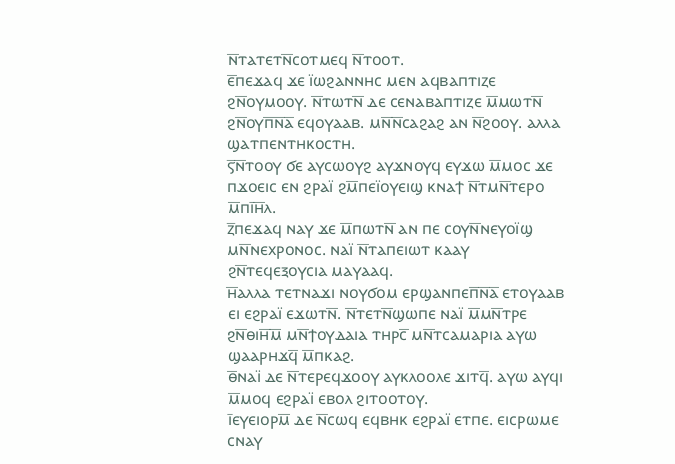ⲛ̅ⲧⲁⲧⲉⲧⲛ̅ⲥⲟⲧⲙⲉϥ ⲛ̅ⲧⲟⲟⲧ.
ⲉ̅ⲡⲉϫⲁϥ ϫⲉ ⲓ̈ⲱϩⲁⲛⲛⲏⲥ ⲙⲉⲛ ⲁϥⲃⲁⲡⲧⲓⲍⲉ ϩⲛ̅ⲟⲩⲙⲟⲟⲩ. ⲛ̅ⲧⲱⲧⲛ̅ ⲇⲉ ⲥⲉⲛⲁⲃⲁⲡⲧⲓⲍⲉ ⲙ̅ⲙⲱⲧⲛ̅ ϩⲛ̅ⲟⲩⲡ̅ⲛ̅ⲁ̅ ⲉϥⲟⲩⲁⲁⲃ. ⲙⲛ̅ⲛ̅ⲥⲁϩⲁϩ ⲁⲛ ⲛ̅ϩⲟⲟⲩ. ⲁⲗⲗⲁ ϣⲁⲧⲡⲉⲛⲧⲏⲕⲟⲥⲧⲏ.
ⲋ̅ⲛ̅ⲧⲟⲟⲩ ϭⲉ ⲁⲩⲥⲱⲟⲩϩ ⲁⲩϫⲛⲟⲩϥ ⲉⲩϫⲱ ⲙ̅ⲙⲟⲥ ϫⲉ ⲡϫⲟⲉⲓⲥ ⲉⲛ ϩⲣⲁⲓ̈ ϩⲙ̅ⲡⲉⲓ̈ⲟⲩⲉⲓϣ ⲕⲛⲁϯ ⲛ̅ⲧⲙⲛ̅ⲧⲉⲣⲟ ⲙ̅ⲡⲓ̅ⲏ̅ⲗ.
ⲍ̅ⲡⲉϫⲁϥ ⲛⲁⲩ ϫⲉ ⲙ̅ⲡⲱⲧⲛ̅ ⲁⲛ ⲡⲉ ⲥⲟⲩⲛ̅ⲛⲉⲩⲟⲓ̈ϣ ⲙⲛ̅ⲛⲉⲭⲣⲟⲛⲟⲥ. ⲛⲁⲓ̈ ⲛ̅ⲧⲁⲡⲉⲓⲱⲧ ⲕⲁⲁⲩ ϩⲛ̅ⲧⲉϥⲉⲝⲟⲩⲥⲓⲁ ⲙⲁⲩⲁⲁϥ.
ⲏ̅ⲁⲗⲗⲁ ⲧⲉⲧⲛⲁϫⲓ ⲛⲟⲩϭⲟⲙ ⲉⲣϣⲁⲛⲡⲉⲡ̅ⲛ̅ⲁ̅ ⲉⲧⲟⲩⲁⲁⲃ ⲉⲓ ⲉϩⲣⲁⲓ̈ ⲉϫⲱⲧⲛ̅. ⲛ̅ⲧⲉⲧⲛ̅ϣⲱⲡⲉ ⲛⲁⲓ̈ ⲙ̅ⲙⲛ̅ⲧⲣⲉ ϩⲛ̅ⲑⲓⲏ̅ⲙ̅ ⲙⲛ̅ϯⲟⲩⲇⲁⲓⲁ ⲧⲏⲣⲥ̅ ⲙⲛ̅ⲧⲥⲁⲙⲁⲣⲓⲁ ⲁⲩⲱ ϣⲁⲁⲣⲏϫϥ̅ ⲙ̅ⲡⲕⲁϩ.
ⲑ̅ⲛⲁⲓ̈ ⲇⲉ ⲛ̅ⲧⲉⲣⲉϥϫⲟⲟⲩ ⲁⲩⲕⲗⲟⲟⲗⲉ ϫⲓⲧϥ̅. ⲁⲩⲱ ⲁⲩϥⲓ ⲙ̅ⲙⲟϥ ⲉϩⲣⲁⲓ̈ ⲉⲃⲟⲗ ϩⲓⲧⲟⲟⲧⲟⲩ.
ⲓ̅ⲉⲩⲉⲓⲟⲣⲙ̅ ⲇⲉ ⲛ̅ⲥⲱϥ ⲉϥⲃⲏⲕ ⲉϩⲣⲁⲓ̈ ⲉⲧⲡⲉ. ⲉⲓⲥⲣⲱⲙⲉ ⲥⲛⲁⲩ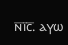ⲛ̅ⲓ̅ⲥ̅. ⲁⲩⲱ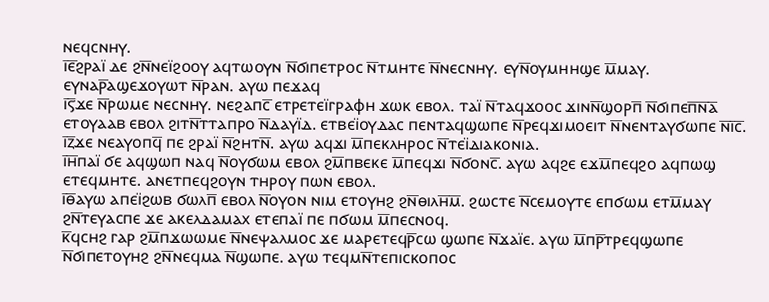ⲛⲉϥⲥⲛⲏⲩ.
ⲓ̅ⲉ̅ϩⲣⲁⲓ̈ ⲇⲉ ϩⲛ̅ⲛⲉⲓ̈ϩⲟⲟⲩ ⲁϥⲧⲱⲟⲩⲛ ⲛ̅ϭⲓⲡⲉⲧⲣⲟⲥ ⲛ̅ⲧⲙⲏⲧⲉ ⲛ̅ⲛⲉⲥⲛⲏⲩ. ⲉⲩⲛ̅ⲟⲩⲙⲏⲏϣⲉ ⲙ̅ⲙⲁⲩ. ⲉⲩⲛⲁⲣ̅ⲁϣⲉϫⲟⲩⲱⲧ ⲛ̅ⲣⲁⲛ. ⲁⲩⲱ ⲡⲉϫⲁϥ
ⲓ̅ⲋ̅ϫⲉ ⲛ̅ⲣⲱⲙⲉ ⲛⲉⲥⲛⲏⲩ. ⲛⲉϩⲁⲡⲥ̅ ⲉⲧⲣⲉⲧⲉⲓ̈ⲅⲣⲁⲫⲏ ϫⲱⲕ ⲉⲃⲟⲗ. ⲧⲁⲓ̈ ⲛ̅ⲧⲁϥϫⲟⲟⲥ ϫⲓⲛⲛ̅ϣⲟⲣⲡ̅ ⲛ̅ϭⲓⲡⲉⲡ̅ⲛ̅ⲁ̅ ⲉⲧⲟⲩⲁⲁⲃ ⲉⲃⲟⲗ ϩⲓⲧⲛ̅ⲧⲧⲁⲡⲣⲟ ⲛ̅ⲇⲁⲩⲓ̈ⲇ. ⲉⲧⲃⲉⲓ̈ⲟⲩⲇⲁⲥ ⲡⲉⲛⲧⲁϥϣⲱⲡⲉ ⲛ̅ⲣⲉϥϫⲓⲙⲟⲉⲓⲧ ⲛ̅ⲛⲉⲛⲧⲁⲩϭⲱⲡⲉ ⲛ̅ⲓ̅ⲥ̅.
ⲓ̅ⲍ̅ϫⲉ ⲛⲉⲁⲩⲟⲡϥ̅ ⲡⲉ ϩⲣⲁⲓ̈ ⲛ̅ϩⲏⲧⲛ̅. ⲁⲩⲱ ⲁϥϫⲓ ⲙ̅ⲡⲉⲕⲗⲏⲣⲟⲥ ⲛ̅ⲧⲉⲓ̈ⲇⲓⲁⲕⲟⲛⲓⲁ.
ⲓ̅ⲏ̅ⲡⲁⲓ̈ ϭⲉ ⲁϥϣⲱⲡ ⲛⲁϥ ⲛ̅ⲟⲩϭⲱⲙ ⲉⲃⲟⲗ ϩⲙ̅ⲡⲃⲉⲕⲉ ⲙ̅ⲡⲉϥϫⲓ ⲛ̅ϭⲟⲛⲥ̅. ⲁⲩⲱ ⲁϥϩⲉ ⲉϫⲙ̅ⲡⲉϥϩⲟ ⲁϥⲡⲱϣ ⲉⲧⲉϥⲙⲏⲧⲉ. ⲁⲛⲉⲧⲡⲉϥϩⲟⲩⲛ ⲧⲏⲣⲟⲩ ⲡⲱⲛ ⲉⲃⲟⲗ.
ⲓ̅ⲑ̅ⲁⲩⲱ ⲁⲡⲉⲓ̈ϩⲱⲃ ϭⲱⲗⲡ̅ ⲉⲃⲟⲗ ⲛ̅ⲟⲩⲟⲛ ⲛⲓⲙ ⲉⲧⲟⲩⲏϩ ϩⲛ̅ⲑⲓⲗⲏ̅ⲙ̅. ϩⲱⲥⲧⲉ ⲛ̅ⲥⲉⲙⲟⲩⲧⲉ ⲉⲡϭⲱⲙ ⲉⲧⲙ̅ⲙⲁⲩ ϩⲛ̅ⲧⲉⲩⲁⲥⲡⲉ ϫⲉ ⲁⲕⲉⲗⲇⲁⲙⲁⲭ ⲉⲧⲉⲡⲁⲓ̈ ⲡⲉ ⲡϭⲱⲙ ⲙ̅ⲡⲉⲥⲛⲟϥ.
ⲕ̅ϥⲥⲏϩ ⲅⲁⲣ ϩⲙ̅ⲡϫⲱⲱⲙⲉ ⲛ̅ⲛⲉⲯⲁⲗⲙⲟⲥ ϫⲉ ⲙⲁⲣⲉⲧⲉϥⲣ̅ⲥⲱ ϣⲱⲡⲉ ⲛ̅ϫⲁⲓ̈ⲉ. ⲁⲩⲱ ⲙ̅ⲡⲣ̅ⲧⲣⲉϥϣⲱⲡⲉ ⲛ̅ϭⲓⲡⲉⲧⲟⲩⲏϩ ϩⲛ̅ⲛⲉϥⲙⲁ ⲛ̅ϣⲱⲡⲉ. ⲁⲩⲱ ⲧⲉϥⲙⲛ̅ⲧⲉⲡⲓⲥⲕⲟⲡⲟⲥ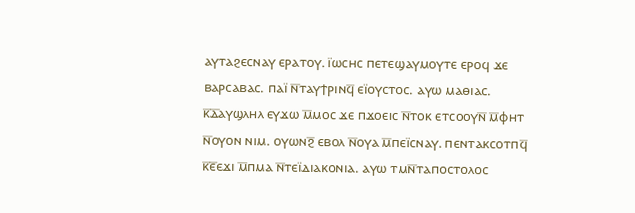ⲁⲩⲧⲁϩⲉⲥⲛⲁⲩ ⲉⲣⲁⲧⲟⲩ. ⲓ̈ⲱⲥⲏⲥ ⲡⲉⲧⲉϣⲁⲩⲙⲟⲩⲧⲉ ⲉⲣⲟϥ ϫⲉ ⲃⲁⲣⲥⲁⲃⲁⲥ. ⲡⲁⲓ̈ ⲛ̅ⲧⲁⲩϯⲣⲓⲛϥ̅ ⲉⲓ̈ⲟⲩⲥⲧⲟⲥ. ⲁⲩⲱ ⲙⲁⲑⲓⲁⲥ.
ⲕ̅ⲇ̅ⲁⲩϣⲗⲏⲗ ⲉⲩϫⲱ ⲙ̅ⲙⲟⲥ ϫⲉ ⲡϫⲟⲉⲓⲥ ⲛ̅ⲧⲟⲕ ⲉⲧⲥⲟⲟⲩⲛ̅ ⲙ̅ⲫⲏⲧ ⲛ̅ⲟⲩⲟⲛ ⲛⲓⲙ. ⲟⲩⲱⲛϩ̅ ⲉⲃⲟⲗ ⲛ̅ⲟⲩⲁ ⲙ̅ⲡⲉⲓ̈ⲥⲛⲁⲩ. ⲡⲉⲛⲧⲁⲕⲥⲟⲧⲡϥ̅
ⲕ̅ⲉ̅ⲉϫⲓ ⲙ̅ⲡⲙⲁ ⲛ̅ⲧⲉⲓ̈ⲇⲓⲁⲕⲟⲛⲓⲁ. ⲁⲩⲱ ⲧⲙⲛ̅ⲧⲁⲡⲟⲥⲧⲟⲗⲟⲥ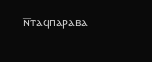ⲛ̅ⲧⲁϥⲡⲁⲣⲁⲃⲁ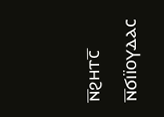ⲛ̅ϩⲏⲧⲥ̅ ⲛ̅ϭⲓⲓ̈ⲟⲩⲇⲁⲥ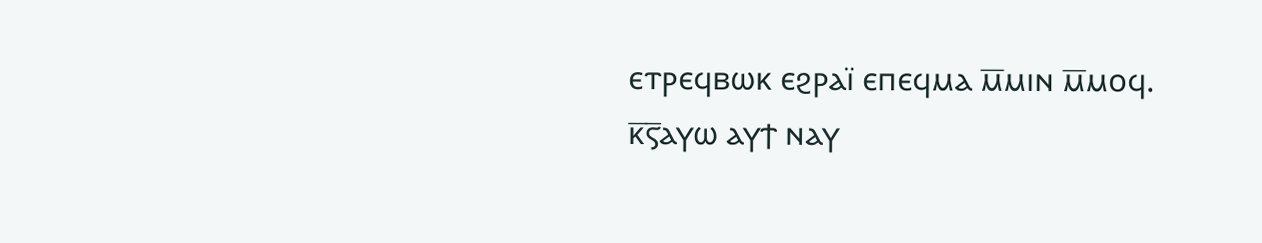ⲉⲧⲣⲉϥⲃⲱⲕ ⲉϩⲣⲁⲓ̈ ⲉⲡⲉϥⲙⲁ ⲙ̅ⲙⲓⲛ ⲙ̅ⲙⲟϥ.
ⲕ̅ⲋ̅ⲁⲩⲱ ⲁⲩϯ ⲛⲁⲩ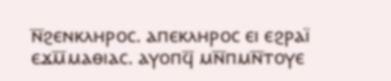ⲛ̅ϩⲉⲛⲕⲗⲏⲣⲟⲥ. ⲁⲡⲉⲕⲗⲏⲣⲟⲥ ⲉⲓ ⲉϩⲣⲁⲓ̈ ⲉϫⲙ̅ⲙⲁⲑⲓⲁⲥ. ⲁⲩⲟⲡϥ̅ ⲙⲛ̅ⲡⲙⲛ̅ⲧⲟⲩⲉ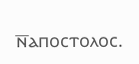ⲛ̅ⲁⲡⲟⲥⲧⲟⲗⲟⲥ.